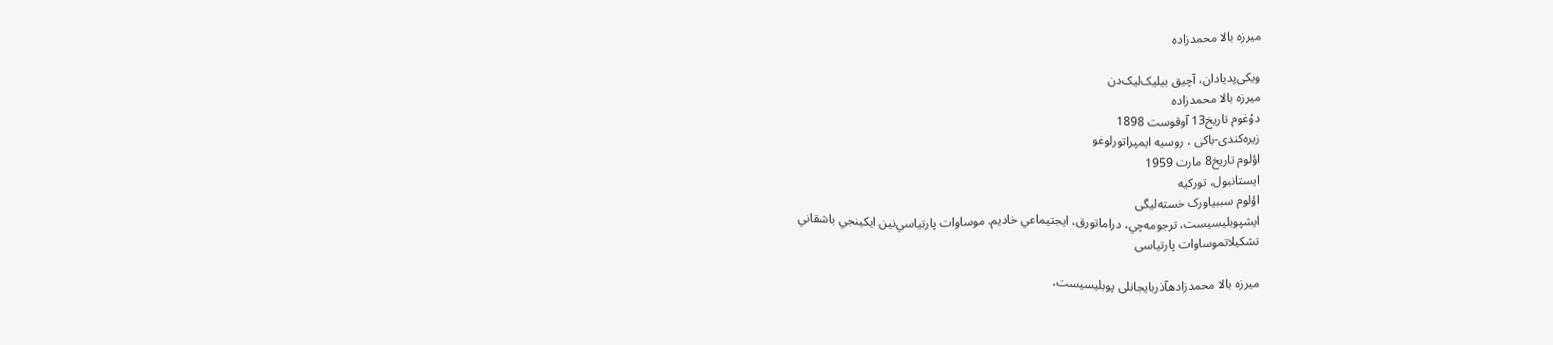میرزه بالا محمدزاده

ویکی‌پدیادان، آچیق بیلیک‌لیک‌دن
میرزه بالا محمدزاده
دوْغوم تاریخ13 آوقوست 1898
زیره‌کندی-باکی ، روسیه ایمپراتورلوغو
اؤلوم تاریخ8 مارت 1959
ایستانبول، تورکیه
اؤلوم سببیاورک خسته‌لیگی
ایشپوبليسيست، ترجومه‌چي، دراماتورق، ايجتيماعي خاديم. موساوات پارتياسي‌نين ايکينجي باشقاني
تشکیلاتموساوات پارتیاسی

میرزه بالا محمدزادهآذربایجانلی پوبلیسیست،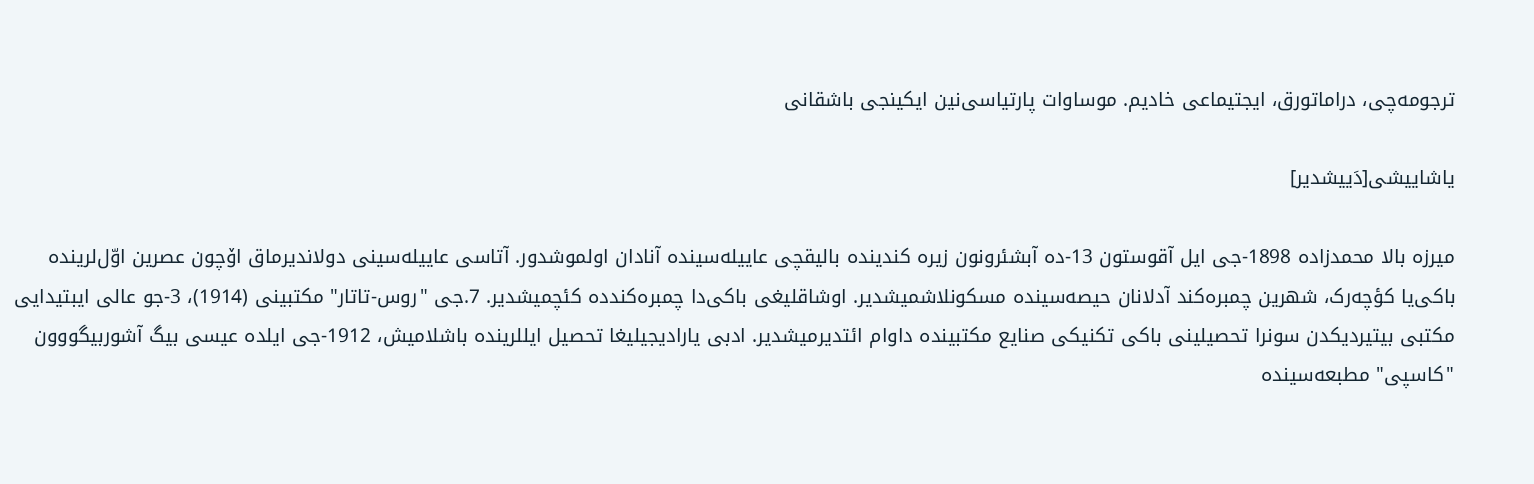ترجومه‌چی، دراماتورق، ایجتیماعی خادیم. موساوات پارتیاسی‌نین ایکینجی باشقانی

یاشاییشی[دَییشدیر]

میرزه بالا محمدزاده 1898-جی ایل آقوستون 13-ده آبشئرونون زیره کندینده بالیقچی عاییله‌سینده آنادان اولموشدور. آتاسی عاییله‌سینی دولاندیرماق اۆچون عصرین اوّل‌لرینده باکی‌یا کؤچه‌رک، شهرین چمبره‌کند آدلانان حیصه‌سینده مسکونلاشمیشدیر. اوشاقلیغی باکی‌دا چمبره‌کندده کئچمیشدیر. 7.جی "روس-تاتار" مکتبینی (1914)، 3-جو عالی ایبتیدایی مکتبی بیتیردیکدن سونرا تحصیلینی باکی تکنیکی صنایع مکتبینده داوام ائتدیرمیشدیر. ادبی یارادیجیلیغا تحصیل ایللرینده باشلامیش، 1912-جی ایلده عیسی بیگ آشوربیگووون "کاسپی" مطبعه‌سینده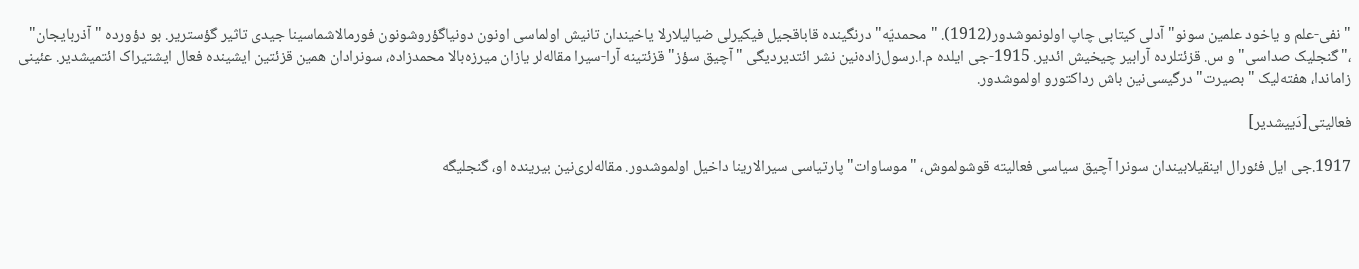"نفی-علم و یاخود علمین سونو" آدلی کیتابی چاپ اولونموشدور(1912). "محمدیّه" درنگینده قاباقجیل فیکیرلی ضیالیلارلا یاخیندان تانیش اولماسی اونون دونیاگؤروشونون فورمالاشماسینا جیدی تاثیر گؤستریر. بو دؤورده "آذربایجان" ،"گنجلیک صداسی" و س. قزئتلرده آرابیر چیخیش ائدیر. 1915-جی ایلده م.ا.رسول‌زاده‌نین نشر ائتدیردیگی "آچیق سؤز" قزئتینه آرا-سیرا مقاله‌لر یازان میرزه‌بالا محمدزاده، سونرادان همین قزئتین ایشینده فعال ایشتیراک ائتمیشدیر. عئینی زاماندا، هفته‌لیک "بصیرت" درگیسی‌نین باش رداکتورو اولموشدور.

فعالیتی[دَییشدیر]

1917.جی ایل فئورال اینقیلابیندان سونرا آچیق سیاسی فعالیته قوشولموش، "موساوات" پارتیاسی سیرالارینا داخیل اولموشدور. مقاله‌لری‌نین بیرینده او، گنجلیگه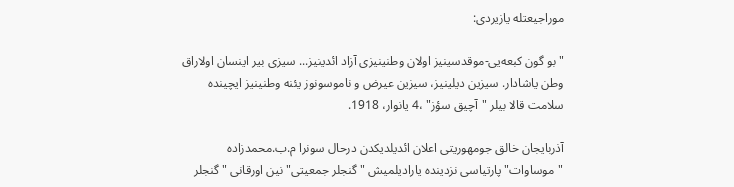موراجیعتله یازیردی:

" بو گون کبعه‌یی-موقدسینیز اولان وطنینیزی آزاد ائدینیز... سیزی بیر اینسان اولاراق وطن یاشادار. سیزین دیلینیز، سیزین عیرض و ناموسونوز یئنه وطنینیز ایچینده سلامت قالا بیلر "آچیق سؤز" ،4 یانوار، 1918.

آذربایجان خالق جومهوریتی اعلان ائدیلدیکدن درحال سونرا م.ب.محمدزاده "موساوات" پارتیاسی نزدینده یارادیلمیش "گنجلر جمعیتی"نین اورقانی "گنجلر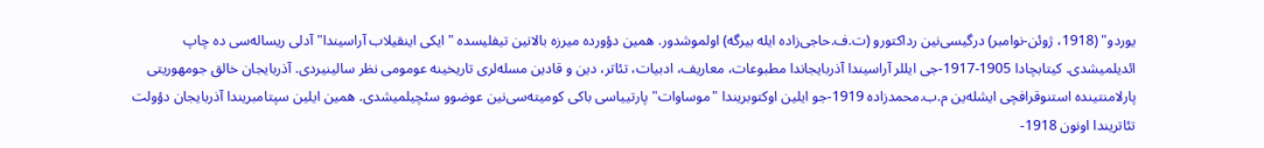یوردو" (1918، ژوئن-نوامبر) درگیسی‌نین رداکتورو (ت.ف.حاجی‌زاده ایله بیرگه) اولموشدور. همین دؤورده میرزه بالانین تیفلیسده "ایکی اینقیلاب آراسیندا" آدلی ریساله‌سی ده چاپ ائدیلمیشدی. کیتابچادا 1905-1917-جی ایللر آراسیندا آذربایجاندا مطبوعات، معاریف، ادبیات، تئاتر، دین و قادین مسله‌لری تاریخینه عومومی نظر سالینیردی. آذربایجان خالق جومهوریتی پارلامنتینده استنوقرافچی ایشله‌ین م.ب.محمدزاده 1919-جو ایلین اوکتوبریندا "موساوات" پارتییاسی باکی کومیته‌سی‌نین عوضوو سئچیلمیشدی. همین ایلین سپتامبریندا آذربایجان دؤولت تئاتریندا اونون 1918-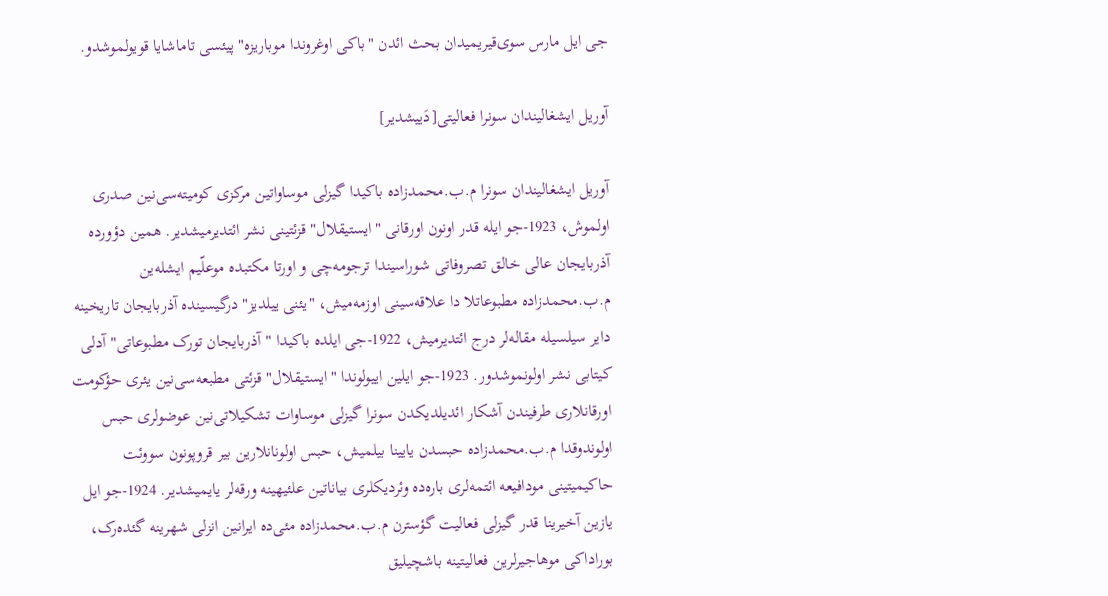جی ایل مارس سوی‌قیریمیدان بحث ائدن "باکی اوغروندا موباریزه" پیئسی تاماشایا قویولموشدو.

آوریل ایشغالیندان سونرا فعالیتی[دَییشدیر]

آوریل ایشغالیندان سونرا م.ب.محمدزاده باکیدا گیزلی موساواتین مرکزی کومیته‌سی‌نین صدری اولموش، 1923-جو ایله قدر اونون اورقانی "ایستیقلال" قزئتینی نشر ائتدیرمیشدیر. همین دؤورده آذربایجان عالی خالق تصروفاتی شوراسیندا ترجومه‌چی و اورتا مکتبده موعلّیم ایشله‌ین م.ب.محمدزاده مطبوعاتلا دا علاقه‌سینی اوزمه‌میش، "یئنی ییلدیز" درگیسینده آذربایجان تاریخینه دایر سیلسیله مقاله‌لر درج ائتدیرمیش، 1922-جی ایلده باکیدا "آذربایجان تورک مطبوعاتی" آدلی کیتابی نشر اولونموشدور. 1923-جو ایلین اییولوندا "ایستیقلال" قزئتی مطبعه‌سی‌نین یئری حؤکومت اورقانلاری طرفیندن آشکار ائدیلدیکدن سونرا گیزلی موساوات تشکیلاتی‌نین عوضولری حبس اولوندوقدا م.ب.محمدزاده حبسدن یایینا بیلمیش، حبس اولونانلارین بیر قروپونون سووئت حاکیمیتینی مودافیعه ائتمه‌لری باره‌ده وئردیکلری بیاناتین علئیهینه ورقه‌لر یایمیشدیر. 1924-جو ایل یازین آخیرینا قدر گیزلی فعالیت گؤسترن م.ب.محمدزاده مئی‌ده ایرانین انز‌لی شهرینه گئده‌رک، بوراداکی موهاجیرلرین فعالیتینه باشچیلیق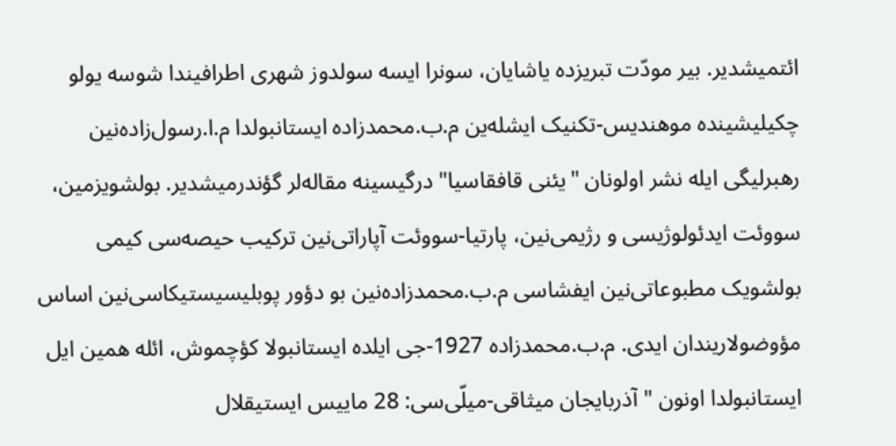ائتمیشدیر. بیر مودّت تبریزده یاشایان، سونرا ایسه سولدوز شهری اطرافیندا شوسه یولو چکیلیشینده موهندیس-تکنیک ایشله‌ین م.ب.محمدزاده ایستانبولدا م.ا.رسول‌زاده‌نین رهبرلیگی ایله نشر اولونان "یئنی قافقاسیا" درگیسینه مقاله‌لر گؤندرمیشدیر. بولشویزمین، سووئت ایدئولوژیسی و رژیمی‌نین، پارتیا-سووئت آپاراتی‌نین ترکیب حیصه‌سی کیمی بولشویک مطبوعاتی‌نین ایفشاسی م.ب.محمدزاده‌نین بو دؤور پوبلیسیستیکاسی‌نین اساس مؤوضولاریندان ایدی. م.ب.محمدزاده 1927-جی ایلده ایستانبولا کؤچموش، ائله همین ایل ایستانبولدا اونون "آذربایجان میثاقی-میلّی‌سی: 28 ماییس ایستیقلال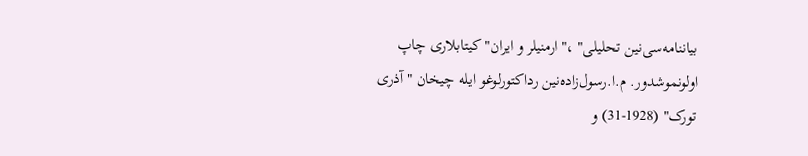بیاننامه‌سی‌نین تحلیلی" ،"ارمنیلر و ایران" کیتابلاری چاپ اولونموشدور. م.ا.رسول‌زاده‌نین رداکتورلوغو ایله چیخان "آذری تورک" (1928-31) و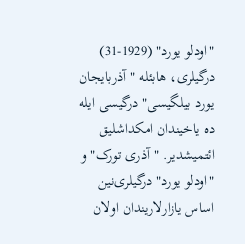"اودلو یورد" (1929-31) درگیلری، هابئله "آذربایجان یورد بیلگیسی" درگیسی ایله ده یاخیندان امکداشلیق ائتمیشدیر. "آذری تورک" و "اودلو یورد" درگیلری‌نین اساس یازارلاریندان اولان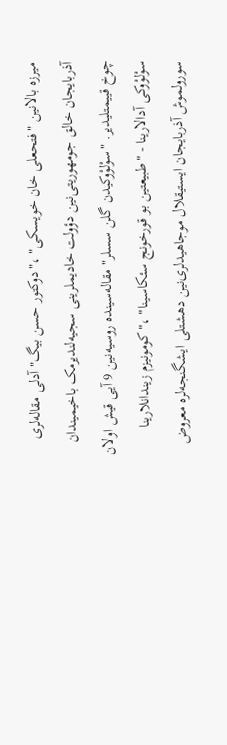میرزه بالانین "فتحعلی خان خویسکی" ،"دوکتور حسن بیگ" آدلی مقاله‌لری آذربایجان خالق جومهوریتی‌نین دؤولت خادیملرینی سجیه‌لندیرمک باخیمیندان چوخ قییمتلیدیر. "سوْلوْوکیدن گلن سسلر" مقاله‌سینده روسیه‌نین 9 آیی قیش اولان سوْلوْوکی آدالارینا - "طبیعتین بو قورخونج سئکاسینا" ،"کومونیزم زیندانلارینا سورولموش آذربایجان ایستیقلال موجاهیدلری‌نین دهشتلی ایشگنجه‌لره معروض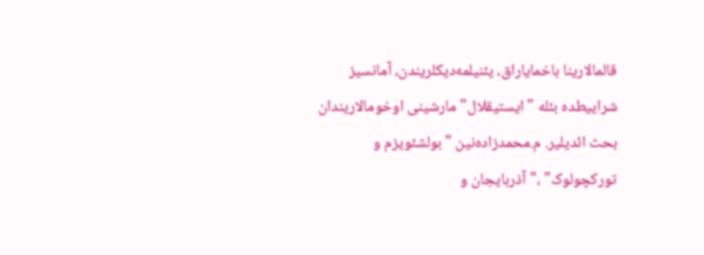قالمالارینا باخمایاراق، یئنیلمه‌دیکلریندن، آمانسیز شراییطده بئله "ایستیقلال" مارشینی اوخومالاریندان بحث ائدیلیر. م.محمدزاده‌نین "بولشئویزم و تورکچولوک" ،"آذربایجان و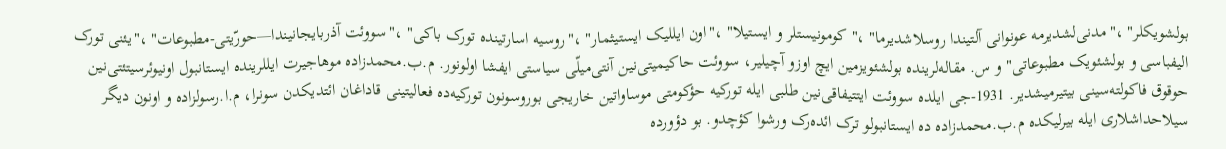بولشویکلر" ،"مدنی‌لشدیرمه عونوانی آلتیندا روسلاشدیرما" ،"کومونیستلر و ایستیلا" ،"اون ایللیک ایستیثمار" ،"روسیه اسارتینده تورک باکی" ،"سووئت آذربایجانیندا―حورّیتی-مطبوعات" ،"یئنی تورک الیفباسی و بولشئویک مطبوعاتی" و س. مقاله‌لرینده بولشئویزمین ایچ اوزو آچیلیر، سووئت حاکیمیتی‌نین آنتی‌میلّی سیاستی ایفشا اولونور. م.ب.محمدزاده موهاجیرت ایللرینده ایستانبول اونیوئرسیتئتی‌نین حوقوق فاکولته‌سینی بیتیرمیشدیر. 1931-جی ایلده سووئت ایتتیفاقی‌نین طلبی ایله تورکیه حؤکومتی موساواتین خاریجی بوروسونون تورکیه‌ده فعالیتینی قاداغان ائتدیکدن سونرا، م.ا.رسولزاده و اونون دیگر سیلاحداشلاری ایله بیرلیکده م.ب.محمدزاده ده ایستانبولو ترک ائده‌رک ورشوا کؤچدو. بو دؤورده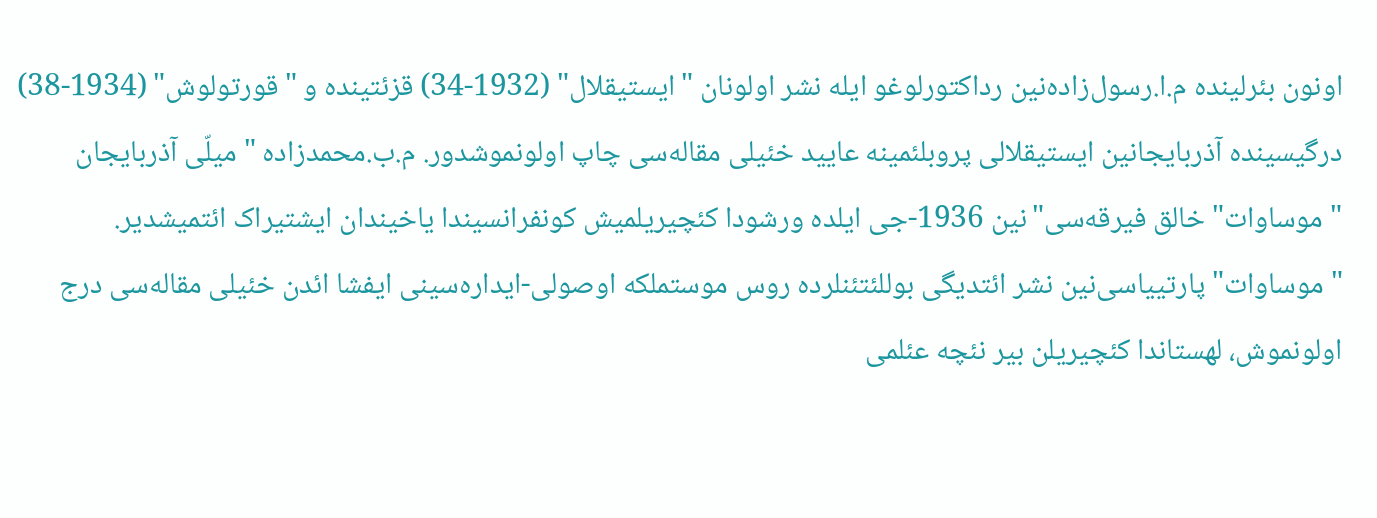اونون بئرلینده م.ا.رسول‌زاده‌نین رداکتورلوغو ایله نشر اولونان "ایستیقلال" (1932-34) قزئتینده و "قورتولوش" (1934-38) درگیسینده آذربایجانین ایستیقلالی پروبلئمینه عایید خئیلی مقاله‌سی چاپ اولونموشدور. م.ب.محمدزاده "میلّی آذربایجان "موساوات" خالق فیرقه‌سی"نین 1936-جی ایلده ورشودا کئچیریلمیش کونفرانسیندا یاخیندان ایشتیراک ائتمیشدیر. "موساوات" پارتییاسی‌نین نشر ائتدیگی بوللئتئنلرده روس موستملکه اوصولی-ایداره‌سینی ایفشا ائدن خئیلی مقاله‌سی درج اولونموش، لهستاندا کئچیریلن بیر نئچه عئلمی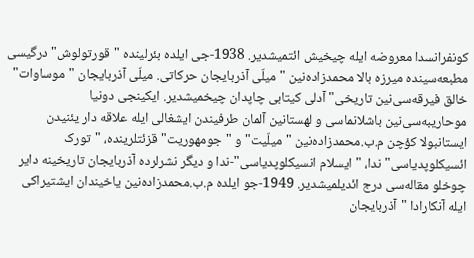کونفرانسدا معروضه ایله چیخیش ائتمیشدیر. 1938-جی ایلده بئرلینده "قورتولوش" درگیسی مطبعه‌سینده میرزه بالا محمدزاده‌نین "میلّی آذربایجان حرکاتی. میلّی آذربایجان "موساوات" خالق فیرقه‌سی‌نین تاریخی" آدلی کیتابی چاپدان چیخمیشدیر. ایکینجی دونیا موحاریبه‌سی‌نین باشلانماسی و لهستانین آلمان طرفیندن ایشغالی ایله علاقه دار یئنیدن ایستانبولا کؤچن م.ب.محمدزاده‌نین "میلّیت" و "جومهوریت" قزئتلرینده، "تورک ائسیکلوپدیاسی"ندا، "ایسلام انسیکلوپدیاسی"-ندا و دیگر نشرلرده آذربایجان تاریخینه دایر چوخلو مقاله‌سی درج ائدیلمیشدیر. 1949-جو ایلده م.ب.محمدزاده‌نین یاخیندان ایشتیراکی ایله آنکارادا "آذربایجان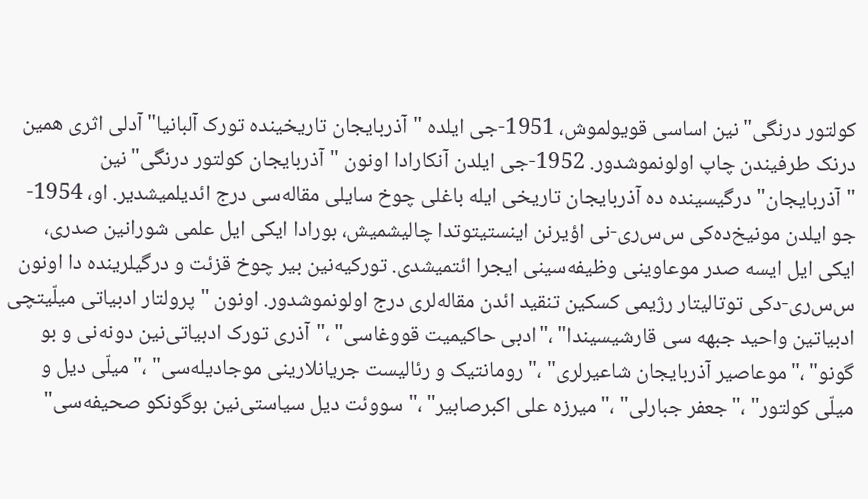کولتور درنگی"نین اساسی قویولموش، 1951-جی ایلده "آذربایجان تاریخینده تورک آلبانیا" آدلی اثری همین درنک طرفیندن چاپ اولونموشدور. 1952-جی ایلدن آنکارادا اونون "آذربایجان کولتور درنگی"نین "آذربایجان" درگیسینده ده آذربایجان تاریخی ایله باغلی چوخ سایلی مقاله‌سی درج ائدیلمیشدیر. او، 1954-جو ایلدن مونیخ‌ده‌کی س‌س‌ری-نی اؤیرنن اینستیتوتدا چالیشمیش، بورادا ایکی ایل علمی شورانین صدری، ایکی ایل ایسه صدر موعاوینی وظیفه‌سینی ایجرا ائتمیشدی. تورکیه‌نین بیر چوخ قزئت و درگیلرینده دا اونون س‌س‌ری-دکی توتالیتار رژیمی کسکین تنقید ائدن مقاله‌لری درج اولونموشدور. اونون "پرولتار ادبیاتی میلّیتچی ادبیاتین واحید جبهه سی قارشیسیندا" ،"ادبی حاکیمیت قووغاسی" ،"آذری تورک ادبیاتی‌نین دونه‌نی و بو گونو" ،"موعاصیر آذربایجان شاعیرلری" ،"رومانتیک و رئالیست جریانلارینی موجادیله‌سی" ،"میلّی دیل و میلّی کولتور" ،"جعفر جبارلی" ،"میرزه علی اکبرصابیر" ،"سووئت دیل سیاستی‌نین بوگونکو صحیفه‌سی"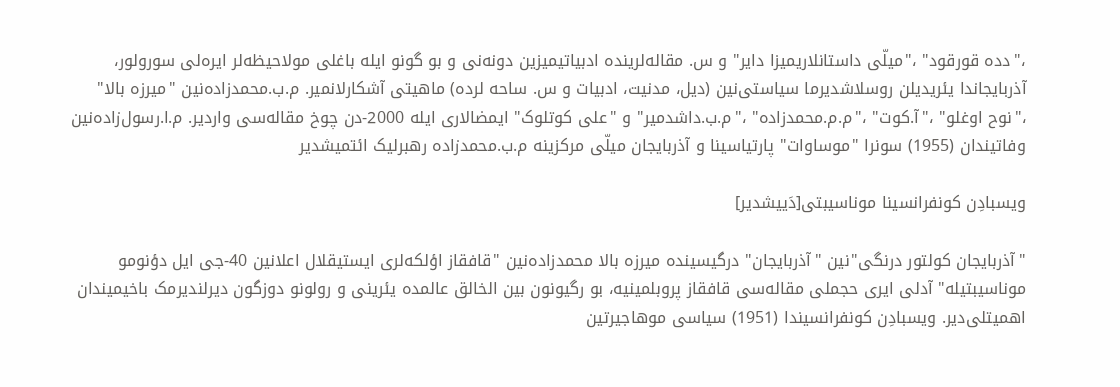،"دده قورقود" ،"میلّی داستانلاریمیزا دایر" و س. مقاله‌لرینده ادبیاتیمیزین دونه‌نی و بو گونو ایله باغلی مولاحیظه‌لر ایره‌لی سورولور، آذربایجاندا یئریدیلن روسلاشدیرما سیاستی‌نین (دیل، مدنیت، ادبیات و س. ساحه لرده) ماهیتی آشکارلانمیر. م.ب.محمدزاده‌نین "میرزه بالا" ،"نوح اوغلو" ،"آ.کوت" ،"م.م.محمدزاده" ،"م.ب.داشدمیر" و "علی کوتلوک" ایمضالاری ایله 2000-دن چوخ مقاله‌سی واردیر. م.ا.رسول‌زاده‌نین وفاتیندان (1955) سونرا "موساوات" پارتیاسینا و آذربایجان میلّی مرکزینه م.ب.محمدزاده رهبرلیک ائتمیشدیر

ویسبادِن کونفرانسینا موناسیبتی[دَییشدیر]

"آذربایجان کولتور درنگی"نین "آذربایجان" درگیسینده میرزه بالا محمدزاده‌نین "قافقاز اؤلکه‌لری ایستیقلال اعلانین 40-جی ایل دؤنومو موناسیبتیله" آدلی ایری حجملی مقاله‌سی قافقاز پروبلمینیه، بو رگیونون بین الخالق عالمده یئرینی و رولونو دوزگون دیرلندیرمک باخیمیندان اهمیتلی‌دیر. ویسبادِن کونفرانسیندا (1951) سیاسی موهاجیرتین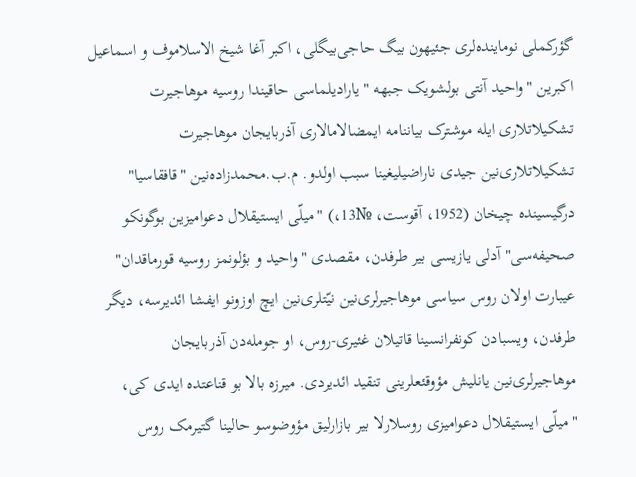گؤرکملی نوماینده‌لری جئیهون بیگ حاجی‌بیگلی، اکبر آغا شیخ الاسلاموف و اسماعیل اکبرین "واحید آنتی بولشویک جبهه " یارادیلماسی حاقیندا روسیه موهاجیرت تشکیلاتلاری ایله موشترک بیاننامه ایمضالامالاری آذربایجان موهاجیرت تشکیلاتلاری‌نین جیدی ناراضیلیغینا سبب اولدو. م.ب.محمدزاده‌نین "قافقاسیا" درگیسینده چیخان (1952، آقوست، №13،) "میلّی ایستیقلال دعوامیزین بوگونکو صحیفه‌سی" آدلی یازیسی بیر طرفدن، مقصدی "واحید و بؤلونمز روسیه قورماقدان" عیبارت اولان روس سیاسی موهاجیرلری‌نین نیّتلری‌نین ایچ اوزونو ایفشا ائدیرسه، دیگر طرفدن، ویسبادن کونفرانسینا قاتیلان غئیری-روس، او جومله‌دن آذربایجان موهاجیرلری‌نین یانلیش مؤوقئعلرینی تنقید ائدیردی. میرزه بالا بو قناعتده ایدی کی، "میلّی ایستیقلال دعوامیزی روسلارلا بیر بازارلیق مؤوضوسو حالینا گتیرمک روس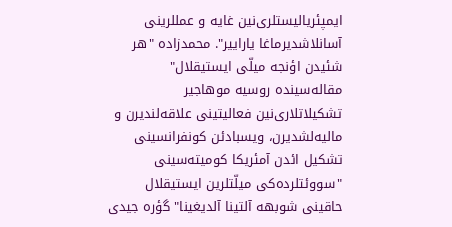ایمپئریالیستلری‌نین غایه و عمللرینی آسانلاشدیرماغا یاراییر". محمدزاده "هر شئیدن اؤنجه میلّی ایستیقلال" مقاله‌سینده روسیه موهاجیر تشکیلاتلاری‌نین فعالیتینی علاقه‌لندیرن و مالیه‌لشدیرن، ویسبادئن کونفرانسینی تشکیل ائدن آمئریکا کومیته‌سینی "سووئتلرده‌کی میلّتلرین ایستیقلال حاقینی شوبهه آلتینا آلدیغینا" گؤره جیدی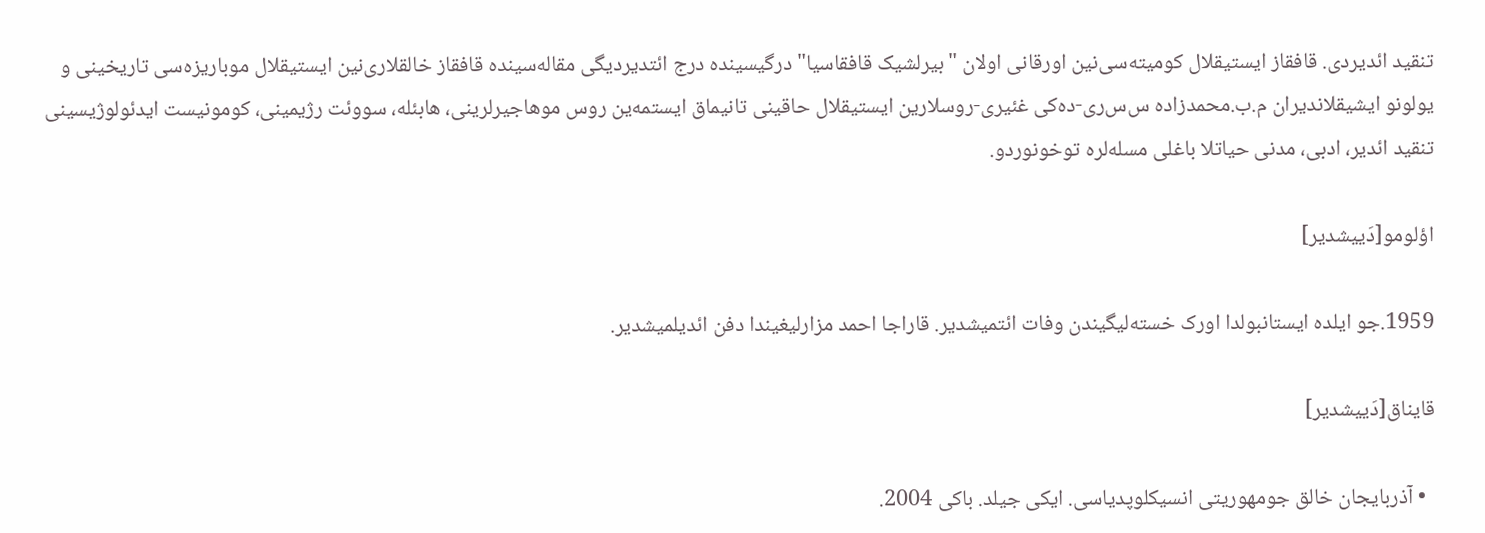تنقید ائدیردی. قافقاز ایستیقلال کومیته‌سی‌نین اورقانی اولان "بیرلشیک قافقاسیا" درگیسینده درج ائتدیردیگی مقاله‌سینده قافقاز خالقلاری‌نین ایستیقلال موباریزه‌سی تاریخینی و یولونو ایشیقلاندیران م.ب.محمدزاده س‌س‌ری-ده‌کی غئیری-روسلارین ایستیقلال حاقینی تانیماق ایستمه‌ین روس موهاجیرلرینی، هابئله، سووئت رژیمینی، کومونیست ایدئولوژیسینی تنقید ائدیر، ادبی، مدنی حیاتلا باغلی مسله‌لره توخونوردو.

اؤلومو[دَییشدیر]

1959.جو ایلده ایستانبولدا اورک خسته‌لیگیندن وفات ائتمیشدیر. قاراجا احمد مزارلیغیندا دفن ائدیلمیشدیر.

قایناق[دَییشدیر]

  • آذربایجان خالق جومهوریتی انسیکلوپدیاسی. ایکی جیلد. باکی 2004.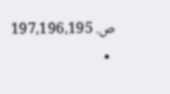ص. 197،196،195
  •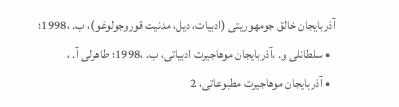آذربایجان خالق جومهوریتی (ادبیات، دیل، مدنیت قوروجولوغو)، ب. ،1998؛
  • سلطانلی و. ،آذربایجان موهاجیرت ادبیاتی، ب. ،1998؛ طاهرلی آ. ،
  • آذربایجان موهاجیرت مطبوعاتی، 2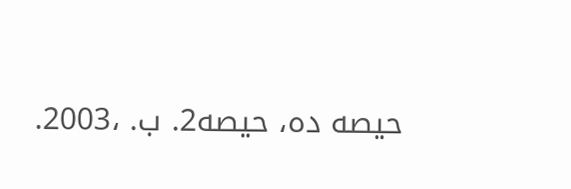حیصه ده، حیصه2. ب. ،2003.